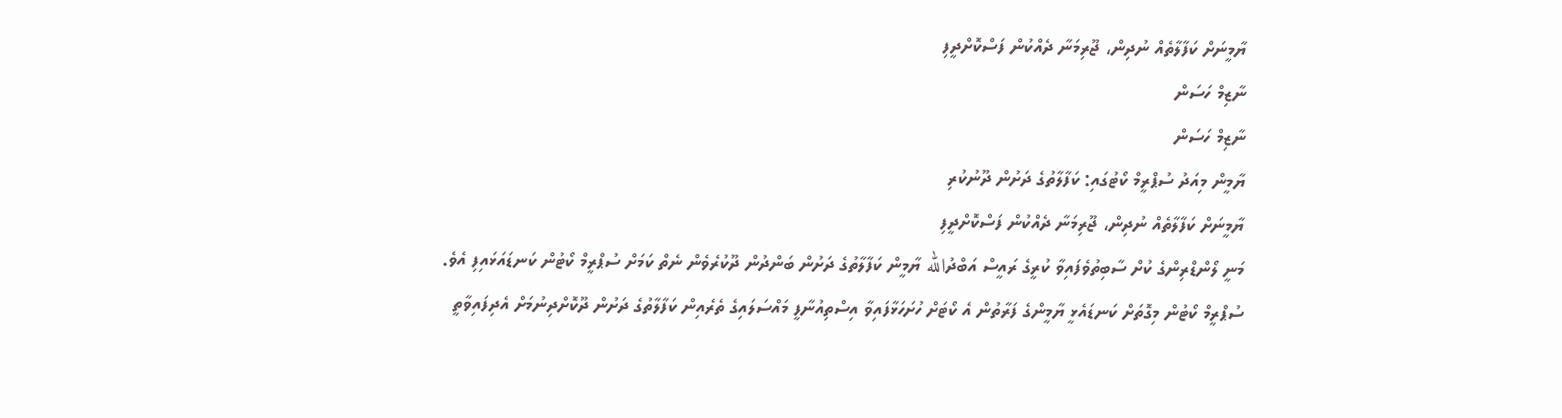ޔާމީނަށް ކަފާލާތެއް ނުދިން، ޖޫރިމަނާ ދެއްކުން ފަސްކޮށްދީފި
ނާޒިމް ހަސަން
ނާޒިމް ހަސަން
ޔާމީން މިއަދު ސުޕްރީމް ކޯޓުގައި: ކަފާލާތުގެ ދަށުން ދޫނުކުރި
ޔާމީނަށް ކަފާލާތެއް ނުދިން، ޖޫރިމަނާ ދެއްކުން ފަސްކޮށްދީފި
މަނީ ލޯންޑްރިންގެ ކުށް ސާބިތުވެފައިވާ ކުރީގެ ރައީސް އަބްދުالله ޔާމީން ކަފާލާތުގެ ދަށުން ބަންދުން ދޫކުރެވެން ނެތް ކަމަށް ސުޕްރީމް ކޯޓުން ކަނޑައަޅައިފި އެވެ.
ސުޕްރީމް ކޯޓުން މިގޮތަށް ކަނޑައެޅީ ޔާމީންގެ ފަރާތުން އެ ކޯޓަށް ހުށަހަޅާފައިވާ އިސްތިއުނާފީ މައްސަލައިގެ ތެރެއިން ކަފާލާތުގެ ދަށުން ދޫކޮށްދިނުމަށް އެދިފައިވާތީ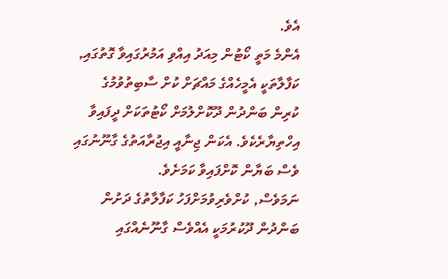އެވެ.
އެންމެ މަތީ ކޯޓުން މިއަދު އިއްވި އަމުރުގައިވާ ގޮތުގައި, ކަފާލާތަކީ އެމީހެއްގެ މައްޗަށް ކުށް ސާބިތުވުމުގެ ކުރިން ބަންދުން ދޫކޮށްލުމަށް ކޯޓުތަކަށް ދީފައިވާ އިހްތިޔާރެކެވެ. އެކަން ޖިނާއީ އިޖުރާއަތުގެ ގާނޫނުގައި ވެސް ބަޔާން ކޮށްފައިވާ ކަމަށެވެ.
ނަމަވެސް, ކުށްވެރިވުމަށްފަހު ކަފާލާތުގެ ދަށުން ބަންދުން ދޫކުރުމަކީ އެއްވެސް ގާނޫނެއްގައި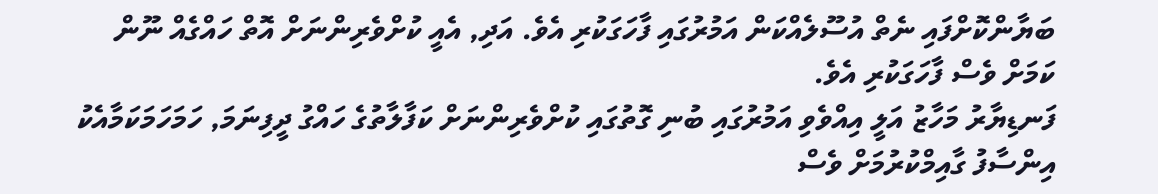ބަޔާންކޮށްފައި ނެތް އުސޫލެއްކަން އަމުރުގައި ފާހަގަކުރި އެވެ. އަދި, އެއީ ކުށްވެރިންނަށް އޮތް ހައްގެއް ނޫން ކަމަށް ވެސް ފާހަގަކުރި އެވެ.
ފަނޑިޔާރު މަހާޒު އަލީ އިއްވެވި އަމުރުގައި ބުނި ގޮތުގައި ކުށްވެރިންނަށް ކަފާލާތުގެ ހައްގު ދީފިނަމަ, ހަމަހަމަކަމާއެކު އިންސާފު ގާއިމްކުރުމަށް ވެސް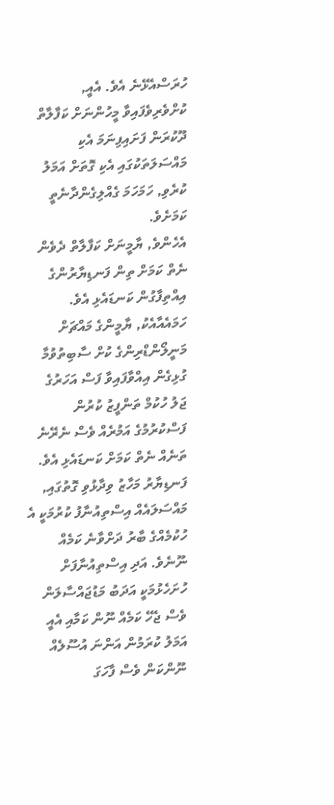ހުރަސްއެޅޭނެ އެވެ. އެއީ, ކުށްވެރިވެފައިވާ މީހުންނަށް ކަފާލާތް ދޫކުރަން ފަށައިފިނަމަ އެކި މައްސަލަތަކުގައި އެކި ގޮތަށް އަމަލު ކުރެވި, ހަމަހަމަ ގެއްލިގެންދާނެތީ ކަމަށެވެ.
އެހެންވެ, ޔާމީނަށް ކަފާލާތް ދެވެން ނެތް ކަމަށް ތިން ފަނޑިޔާރުންގެ އިއްތިފާގުން ކަނޑައެޅި އެވެ. ހަމައެއާއެކު, ޔާމީންގެ މައްޗަށް މަނީލޯންޑްރިންގެ ކުށް ސާބިތުވުމާ ގުޅިގެން އިއްވާފައިވާ ފަސް އަހަރުގެ ޖަލު ހުކުމް ތަންފީޒު ކުރުން ފަސްކުރުމުގެ އަމުރެއް ވެސް ނެރޭނެ ތަނެއް ނެތް ކަމަށް ކަނޑައެޅި އެވެ.
ފަނޑިޔާރު މަހާޒު ވިދާޅުވި ގޮތުގައި, މައްސަލައެއް އިސްތިއުނާފު ކުރުމަކީ އެ ހުކުމެއްގެ ބާރު ދަށްވާނެ ކަމެއް ނޫނެވެ. އަދި އިސްތިއުނާފަށް ހުށަހެޅުމަކީ އަދަބު މަޑުޖައްސާލަން ވެސް ޖެހޭ ކަމެއް ނޫން ކަމާއި އެއީ އަމަލު ކުރަމުން އަންނަ އުސޫލެއް ނޫންކަން ވެސް ފާހަގަ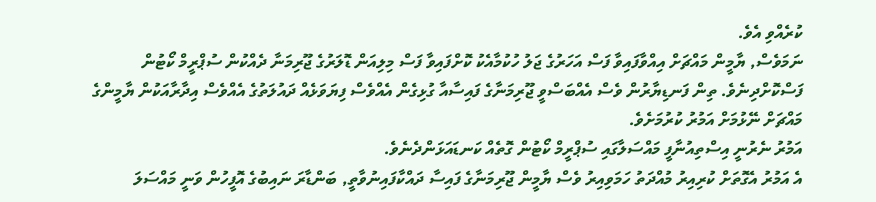ކުރެއްވި އެވެ.
ނަމަވެސް, ޔާމީން މައްޗަށް އިއްވާފައިވާ ފަސް އަހަރުގެ ޖަލު ހުކުމާއެކު ކޮށްފައިވާ ފަސް މިލިއަން ޑޮލަރުގެ ޖޫރިމަނާ ދެއްކުން ސުޕްރީމް ކޯޓުން ފަސްކޮށްދިނެވެ. ތިން ފަނޑިޔާރުން ވެސް އެއްބަސްވީ ޖޫރިމަނާގެ ފައިސާއާ ގުޅިގެން އެއްވެސް ފިޔަވަޅެއް ދައުލަތުގެ އެއްވެސް އިދާރާއަކުން ޔާމީންގެ މައްޗަށް ނޭޅުމަށް އަމުރު ކުރުމަށެވެ.
އަމުރު ނެރުނީ އިސްތިއުނާފީ މައްސަލާގައި ސުޕްރީމް ކޯޓުން ގޮތެއް ކަނޑައަޅަންދެނެވެ.
އެ އަމުރު އެގޮތަށް ކުރިއިރު މުއްދަތު ހަމަވިއިރު ވެސް ޔާމީން ޖޫރިމަނާގެ ފައިސާ ދައްކާފައިނުވާތީ, ބަންޑާރަ ނައިބުގެ އޮފީހުން ވަނީ މައްސަލަ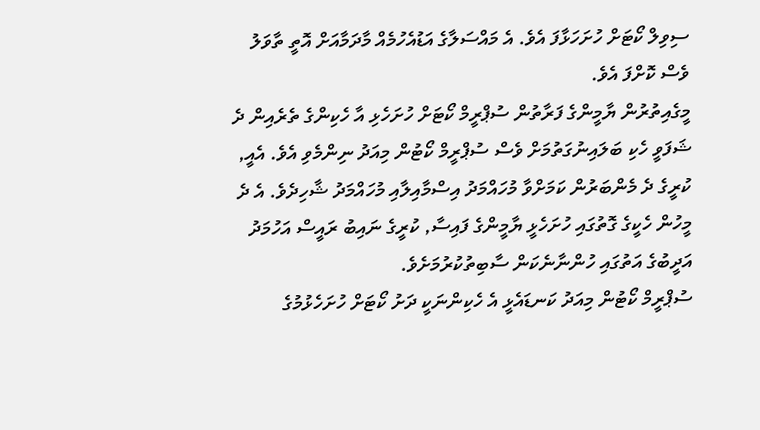ސިވިލް ކޯޓަށް ހުށަހަޅާފަ އެވެ. އެ މައްސަލާގެ އަޑުއެހުމެއް މާދަމާއަށް އޮތީ ތާވަލު ވެސް ކޮށްފަ އެވެ.
މީގެއިތުރުން ޔާމީންގެ ފަރާތުން ސުޕްރީމް ކޯޓަށް ހުށަހެޅި އާ ހެކިންގެ ތެރެއިން ދެ ޝަފަވީ ހެކި ބަލައިނުގަތުމަށް ވެސް ސުޕްރީމް ކޯޓުން މިއަދު ނިންމެވި އެވެ. އެއީ, ކުރީގެ ދެ މެންބަރުން ކަމަށްވާ މުހައްމަދު އިސްމާއިލާއި މުހައްމަދު ޝާހިދެވެ. އެ ދެ މީހުން ހެކީގެ ގޮތުގައި ހުށަހެޅީ ޔާމީންގެ ފައިސާ, ކުރީގެ ނައިބު ރައީސް އަހުމަދު އަދީބުގެ އަތުގައި ހުންނާނެކަން ސާބިތުކުރުމަށެވެ.
ސުޕްރީމް ކޯޓުން މިއަދު ކަނޑައެޅީ އެ ހެކިންނަކީ ދަށު ކޯޓަށް ހުށަހެޅުމުގެ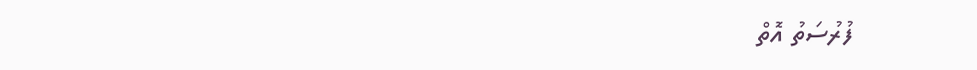ފުރުސަތު އޮތް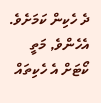ދެ ހެކިން ކަމަށެވެ. އެހެންވެ, މަތީ ކޯޓަށް އެ ހެކިތައް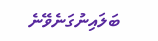ބަލައިނުގަނެވޭނެ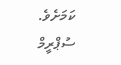ކަމަށެވެ. ސުޕްރީމް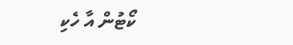ކޯޓުން އާ ހެކި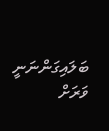ބަލައިގަންނަނީ ވަރަށް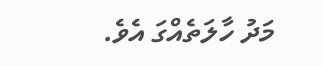މަދު ހާލަތެއްގަ އެވެ.